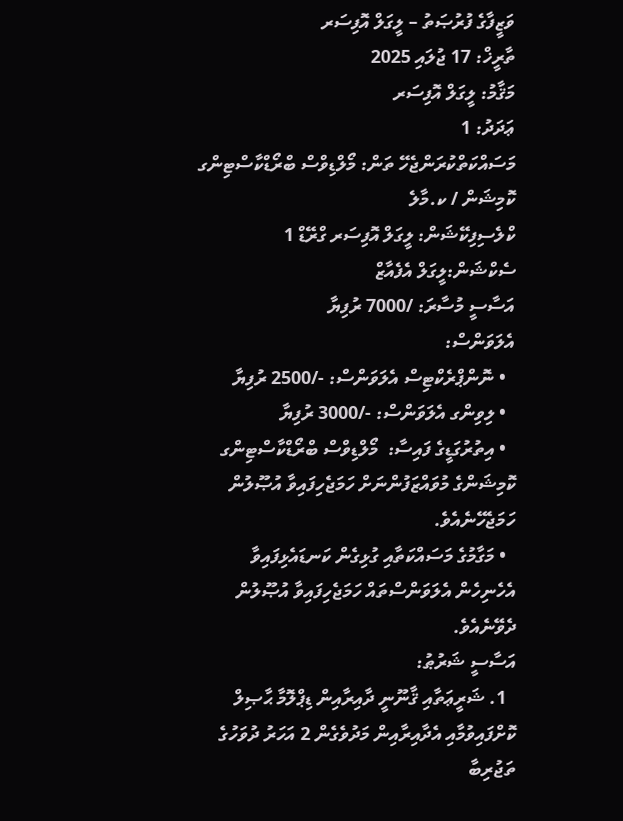ވަޒީފާގެ ފުރުޞަތު – ލީގަލް އޮފިސަރ
ތާރީޚް: 17 ޖުލައި 2025
މަޤާމު: ލީގަލް އޮފިސަރ
ޢަދަދު: 1
މަސައްކަތްކުރަންޖެހޭ ތަން: މޯލްޑިވްސް ބްރޯޑްކާސްޓިންގ ކޮމިޝަން / ކ.މާލެ
ކްލެސިފިކޭޝަން: ލީގަލް އޮފިސަރ ގްރޭޑް 1
ސެކްޝަން:ލީގަލް އެފެއާޒް
އަސާސީ މުސާރަ: /7000 ރުފިޔާ
އެލަވަންސް:
  • ނޮންޕްރެކްޓިސް އެލަވަންސް: -/2500 ރުފިޔާ
  • ލިވިންގ އެލަވަންސް: -/3000 ރުފިޔާ
  • އިތުރުގަޑީގެ ފައިސާ:  މޯލްޑިވްސް ބްރޯޑްކާސްޓިންގ ކޮމިޝަންގެ މުވައްޒަފުންނަށް ހަމަޖެހިފައިވާ އުޞޫލުން ހަމަޖެހޭނެއެވެ.
  • މަގާމުގެ މަސައްކަތާއި ގުޅިގެން ކަނޑައެޅިފައިވާ އެހެނިހެން އެލަވަންސްތައް ހަމަޖެހިފައިވާ އުޞޫލުން ދެވޭނެއެވެ.
އަސާސީ ޝަރުޠު:
  1. ޝަރީޢަތާއި ޤާނޫނީ ދާއިރާއިން ޑިޕްލޮމާ ޙާޞިލް ކޮށްފައިވުމާއި އެދާއިރާއިން މަދުވެގެން 2 އަހަރު ދުވަހުގެ ތަޖުރިބާ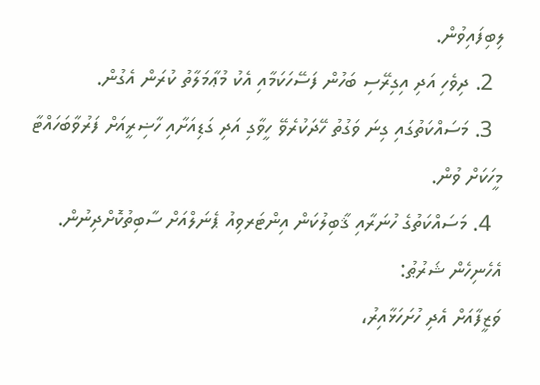ލިބިފައިވުން.
  2. ދިވެހި އަދި އިގިރޭސި ބަހުން ފަސޭހަކަމާއި އެކު މުޢާމަލާތު ކުރަން އެގުން.
  3. މަސައްކަތުގައި ގިނަ ވަގުތު ހޭދަކުރެވޭ ހީވާގި އަދި ގަޑިއަށާއި ހާޟިރީއަށް ފަރުވާބަހައްޓާ މީހަކަށް ވުން.
  4. މަސައްކަތުގެ ހުނަރާއި ޤާބިލުކަން އިންޓަރވިއު ޕެނަލްއަށް ސާބިތުކޮށްދިނުން.
އެހެނިހެން ޝަރުޠު:
ވަޒީފާއަށް އެދި ހުށަހަޅާއިރު،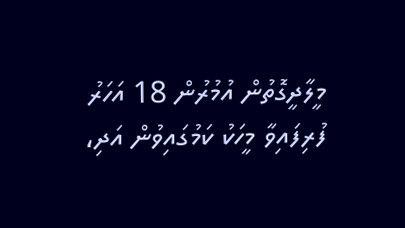މީލާދީގޮތުން އުމުރުން 18 އަހަރު ފުރިފައިވާ މީހަކު ކަމުގައިވުން އަދި،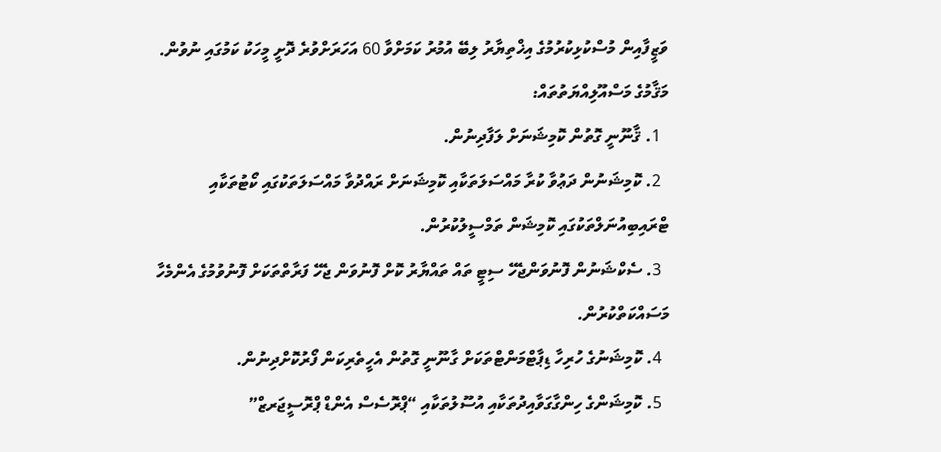ވަޒީފާއިން މުސްކުޅިކުރުމުގެ އިޚްތިޔާރު ލިބޭ އުމުރު ކަމަށްވާ 60 އަހަރަށްވުރެ ދޮށީ މީހަކު ކަމުގައި ނުވުން.
މަޤާމުގެ މަސްއޫލިއްޔަތުތައް:
  1. ޤާނޫނީ ގޮތުން ކޮމިޝަނަށް ލަފާދިނުން.
  2. ކޮމިޝަނުން ދަޢުވާ ކުރާ މައްސަލަތަކާއި ކޮމިޝަނަށް ރައްދުވާ މައްސަލަތަކުގައި ކޯޓުތަކާއި ޓްރައިބިއުނަލްތަކުގައި ކޮމިޝަން ތަމްސީލުކުރުން.
  3. ސެކްޝަނުން ފޮނުވަންޖެހޭ ސިޓީ ތައް ތައްޔާރު ކޮށް ފޮނުވަން ޖެހޭ ފަރާތްތަކަށް ފޮނުވުމުގެ އެންމެހާ މަސައްކަތްކުރުން.
  4. ކޮމިޝަނުގެ ހުރިހާ ޑިޕާޓްމަންޓްތަކަށް ގާނޫނީ ގޮތުން އެހީތެރިކަން ފޯރުކޮށްދިނުން.
  5. ކޮމިޝަންގެ ހިންގާގަވާއިދުތަކާއި އުސޫލުތަކާއި “ޕްރޮސެސް އެންޑް ޕްރޮސީޖަރޒް”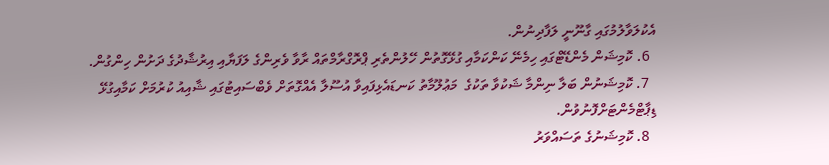އެކުލަވާލުމުގައި ގާނޫނީ ލަފާދިނުން.
  6. ކޮމިޝަން މެންޑޭޓްގައި ހިމެނޭ ކަންކަމާއި ގުޅޭގޮތުން ހޭލުންތެރި ޕްރޮގްރާމްތައް ރާވާ ވެރިންގެ ލަފަޔާއި އިރުޝާދުގެ ދަށުން ހިންގުން.
  7. ކޮމިޝަނުން ބަލާ ނިންމާ ޝަކުވާ ތަކުގެ  މަޢުލޫމާތު ކަނޑައެޅިފައިވާ އުސޫލާ އެއްގޮތަށް ވެބްސައިޓުގައި ޝާއިއު ކުރުމަށް ކަމާއިގުޅޭ ޑިޕާޓްމެންޓަށްފޮނުވުން.
  8. ކޮމިޝަނުގެ ތަސައްވަރު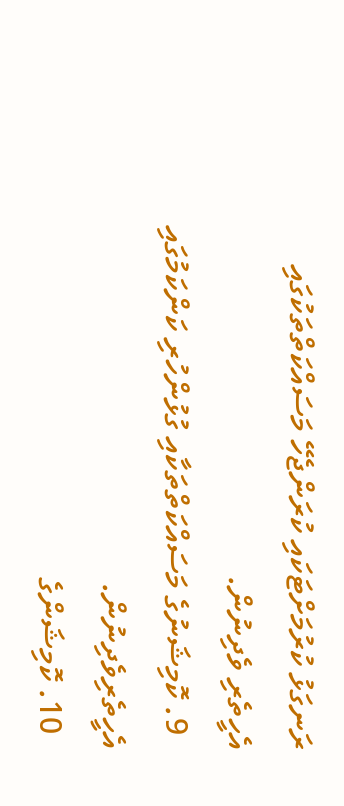ރަނގަޅު ކުރުމަށްޓަކައި ކުރަންޖެހޭ މަސައްކަތްތަކުގައި އެހީތެރި ވެދިނުން.
  9. ކޮމިޝަނުގެ މަސައްކަތްތަކާއި ގުޅުންހުރި ކަންކަމުގައި އެހީތެރިވެދިނުން.
  10. ކޮމިޝަންގެ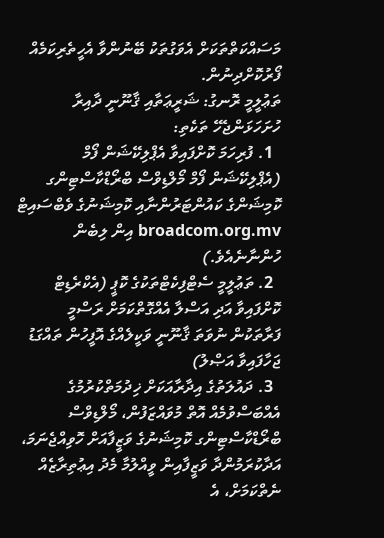މަސައްކަތްތަކަށް އެވަގުތަކު ބޭނުންވާ އެހީތެރިކަމެއް ފޯރުކޮށްދިނުން.
ތަޢުލީމީ ރޮނގު: ޝަރީޢަތާއި ޤާނޫނީ ދާއިރާ
ހުށަހަޅަންޖެހޭ ތަކެތި:
  1. ފުރިހަމަ ކޮށްފައިވާ އެޕްލިކޭޝަން ފޯމް (އެޕްލިކޭޝަން ފޯމް މޯލްޑިވްސް ބްރޯޑްކާސްޓިންގ ކޮމިޝަންގެ ކައުންޓަރުންނާއި ކޮމިޝަނުގެ ވެބްސައިޓް broadcom.org.mv އިން ލިބެން ހުންނާނެއެވެ.)
  2. ތަޢުލީމީ ސެޓްފިކެޓްތަކުގެ ކޮޕީ (އެކްރެޑިޓް ކޮށްފައިވާ އަދި އަސްލާ އެއްގޮތްކަމަށް ރަސްމީ ފަރާތަކުން ނުވަތަ ޤާނޫނީ ވަކީލެއްގެ އޮފީހުން ތައްގަޑު ޖަހާފައިވާ އަޞްލު)
  3. ދައުލަތުގެ އިދާރާއަކަށް ޚިދުމަތްކުރުމުގެ އެއްބަސްވުމެއް އޮތް މުވައްޒަފުން، މޯލްޑިވްސް ބްރޯޑްކާސްޓިންގ ކޮމިޝަނުގެ ވަޒީފާއަށް ހޮވިއްޖެނަމަ، އަދާކުރަމުންދާ ވަޒީފާއިން ވީއްލުމާ މެދު އިޢުތިރާޒެއް ނެތްކަމަށް، އެ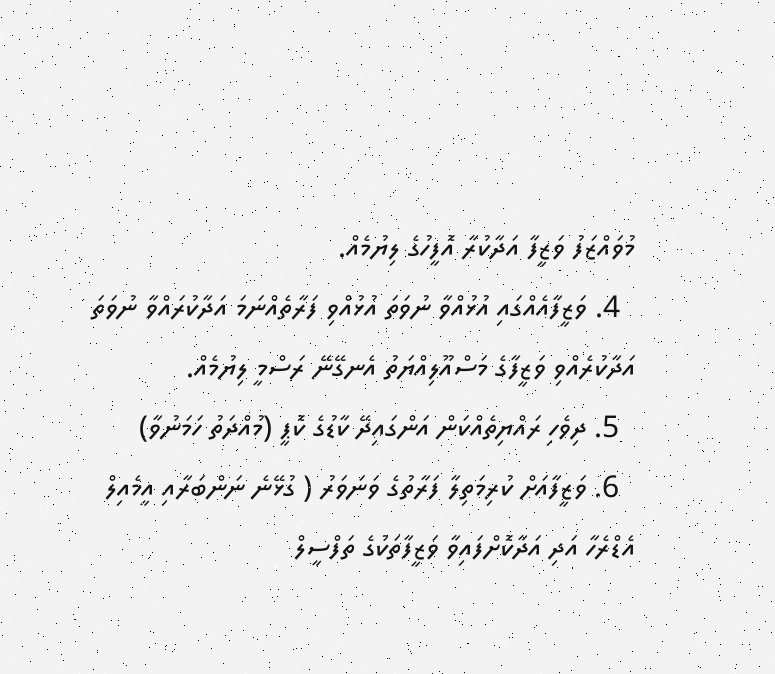މުވައްޒަފު ވަޒީފާ އަދާކުރާ އޮފީހުގެ ލިޔުމެއް.
  4. ވަޒީފާއެއްގައި އުޅުއްވާ ނުވަތަ އުޅުއްވި ފަރާތެއްނަމަ އަދާކުރައްވާ ނުވަތަ އަދާކުރެއްވި ވަޒީފާގެ މަސްއޫލިއްޔަތު އެނގޭނޭ ރަސްމީ ލިޔުމެއް.
  5. ދިވެހި ރައްޔިތެއްކަން އަންގައިދޭ ކާޑުގެ ކޮޕީ (މުއްދަތު ހަމަނުވާ)
  6. ވަޒީފާއަށް ކުރިމަތިލާ ފަރާތުގެ ވަނަވަރު ( ގުޅޭނެ ނަންބަރާއި އީމެއިލް އެޑްރެހާ އަދި އަދާކޮށްފައިވާ ވަޒީފާތަކުގެ ތަފްސީލް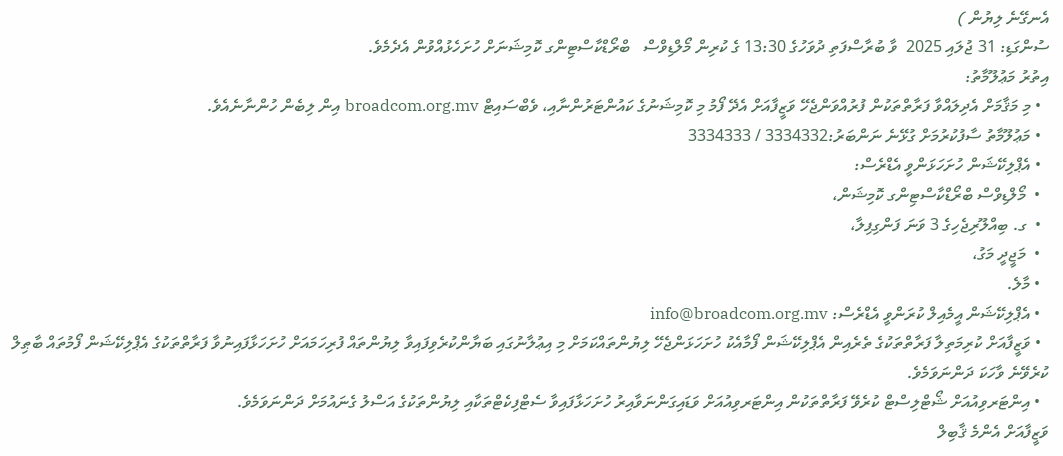އެނގޭނެ ލިޔުން )
ސުންގަޑި: 31 ޖުލައި 2025  ވާ ބުރާސްފަތި ދުވަހުގެ 13:30 ގެ ކުރިން މޯލްޑިވްސް   ބްރޯޑްކާސްޓިންގ ކޮމިޝަނަށް ހުށަހެޅުއްވުން އެދެމެވެ.
އިތުރު މަޢުލޫމާތު:
  • މި މަޤާމަށް އެދިލައްވާ ފަރާތްތަކުން ފުރުއްވަންޖެހޭ ވަޒީފާއަށް އެދޭ ފޯމު މި ކޮމިޝަނުގެ ކައުންޓަރުންނާއި، ވެބްސައިޓް broadcom.org.mv އިން ލިބެން ހުންނާނެއެވެ.
  • މަޢުލޫމާތު ސާފުކުރުމަށް ގުޅޭނެ ނަންބަރު:3334332 / 3334333
  • އެޕްލިކޭޝަން ހުށަހަޅަންވީ އެޑްރެސް:
  •  މޯލްޑިވްސް ބްރޯޑްކާސްޓިންގ ކޮމިޝަން،
  •  ގ. ބިއްލޫރިޖެހިގެ 3 ވަނަ ފަންގިފިލާ،
  •  މަޖީދީ މަގު،
  • މާލެ.
  • އެޕްލިކޭޝަން އީމެއިލް ކުރަންވީ އެޑްރެސް: info@broadcom.org.mv
  • ވަޒީފާއަށް ކުރިމަތިލާ ފަރާތްތަކުގެ ތެރެއިން އެޕްލިކޭޝަން ފޯމާއެކު ހުށަހަޅަންޖެހޭ ލިޔުންތައްކަމަށް މި އިޢުލާނުގައި ބަޔާންކުރެވިފައިވާ ލިޔުންތައް ފުރިހަމައަށް ހުށަހަޅާފައިނުވާ ފަރާތްތަކުގެ އެޕްލިކޭޝަން ފޯމުތައް ބާޠިލް ކުރެވޭނެ ވާހަކަ ދަންނަވަމެވެ.
  • އިންޓަރވިއުއަށް ޝޯޓްލިސްޓް ކުރެވޭ ފަރާތްތަކުން އިންޓަރވިއުއަށް ވަޑައިގަންނަވާއިރު ހުށަހަޅާފައިވާ ސެޓްފިކެޓްތަކާއި ލިޔުންތަކުގެ އަސްލު ގެނައުމަށް ދަންނަވަމެވެ.
ވަޒީފާއަށް އެންމެ ޤާބިލް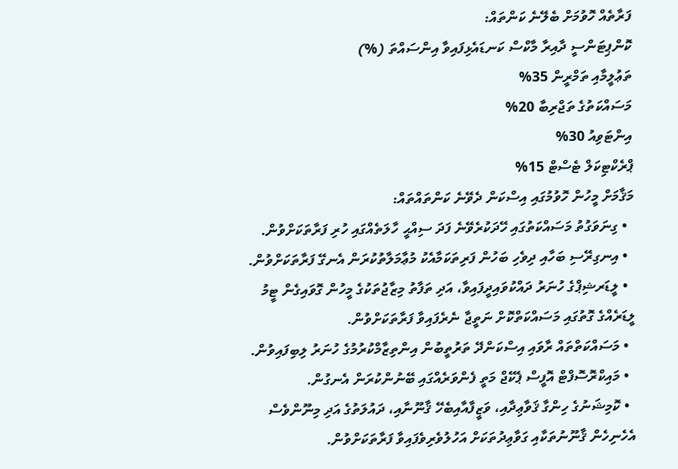ފަރާތެއް ހޮވުމަށް ބެލޭނެ ކަންތައް:
ކޮންޕިޓަންސީ ދާއިރާ މާކްސް ކަނޑައެޅިފައިވާ އިންސައްތަ (%)
ތަޢުލީމާއި ތަމްރީން 35%
މަސައްކަތުގެ ތަޖްރިބާ 20%
އިންޓަވިއު 30%
ޕްރެކްޓިކަލް ޓެސްޓް 15%
މަޤާމަށް މީހުން ހޮވުމުގައި އިސްކަން ދެވޭނެ ކަންތައްތައް:
  • ގިނަވަގުތު މަސައްކަތުގައި ހޭދަކުރެވޭނެ ފަދަ ސިއްޙީ ހާލަތެއްގައި ހުރި ފަރާތަކަށްވުން.
  • އިނގިރޭސި ބަހާއި ދިވެހި ބަހުން ފަރިތަކަމާއެކު މުޢާމަލާތުކުރަން އެނގޭ ފަރާތަކަށްވުން.
  • ލީޑަރޝިޕްގެ ހުނަރު ދައްކުވައިދީފައިވާ، އަދި ތަފާތު މިޒާޖުތަކުގެ މީހުން ގޮވައިގެން ޓީމު ލީޑަރެއްގެ ގޮތުގައި މަސައްކަތްކޮށް ނަތީޖާ ނެރެފައިވާ ފަރާތަކަށްވުން.
  • މަސައްކަތްތައް ރާވައި އިސްކަންދޭ ތަރުތީބުން އިންތިޒާމްކުރުމުގެ ހުނަރު ލިބިފައިވުން.
  • މައިކްރޮސޮފްޓް އޮފީސް ޕެކޭޖް މަތީ ފެންވަރެއްގައި ބޭނުންކުރަން އެނގުން.
  • ކޮމިޝަނުގެ ހިންގާ ޤަވާޢިދާއި، ވަޒީފާއާއިބެހޭ ޤާނޫނާއި، ދައުލަތުގެ އަދި މިނޫންވެސް އެހެނިހެން ޤާނޫނުތަކާއި ގަވާޢިދުތަކަށް އަހުލުވެރިވެފައިވާ ފަރާތަކަށްވުން.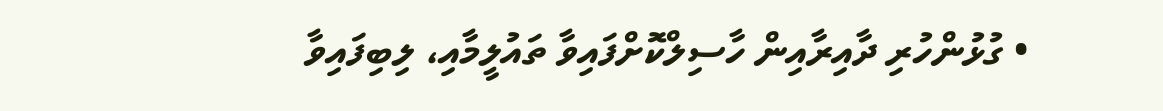• ގުޅުންހުރި ދާއިރާއިން ހާސިލްކޮށްފައިވާ ތައުލީމާއި، ލިބިފައިވާ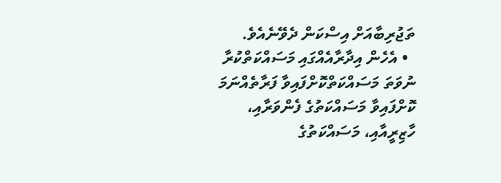ތަޖުރިބާއަށް އިސްކަން ދެވޭނެއެވެ.
  • އެހެން އިދާރާއެއްގައި މަސައްކަތްކުރާ ނުވަތަ މަސައްކަތްކޮށްފައިވާ ފަރާތެއްނަމަ ކޮށްފައިވާ މަސައްކަތުގެ ފެންވަރާއި، ހާޒިރީއާއި، މަސައްކަތުގެ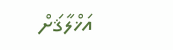އަޚްލާޤަށް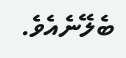ބެލޭނެއެވެ.